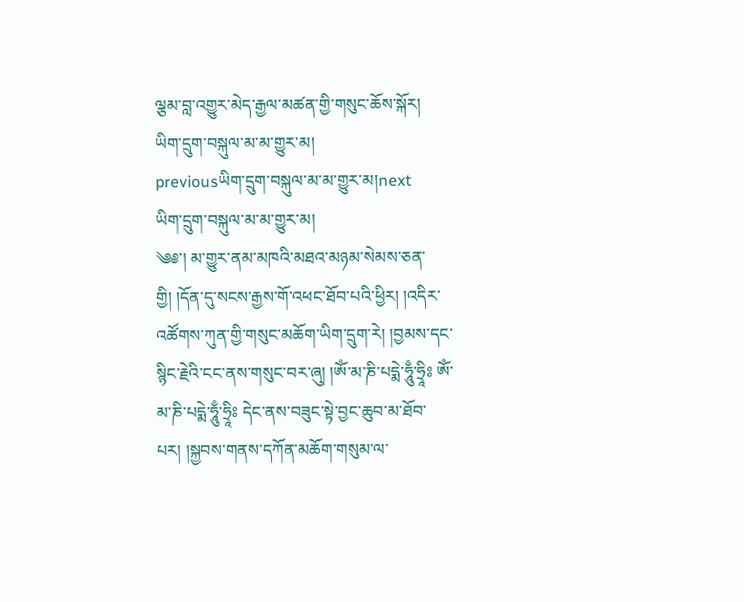ལྕམ་བླ་འགྱུར་མེད་རྒྱལ་མཚན་གྱི་གསུང་ཆོས་སྐོར།
ཡིག་དྲུག་བསྐུལ་མ་མ་གྱུར་མ།
previousཡིག་དྲུག་བསྐུལ་མ་མ་གྱུར་མ།next
ཡིག་དྲུག་བསྐུལ་མ་མ་གྱུར་མ།
༄༅་། མ་གྱུར་ནམ་མཁའི་མཐའ་མཉམ་སེམས་ཅན་གྱི། །དོན་དུ་སངས་རྒྱས་གོ་འཕང་ཐོབ་པའི་ཕྱིར། །འདིར་འཚོགས་ཀུན་གྱི་གསུང་མཆོག་ཡིག་དྲུག་རེ། །བྱམས་དང་སྙིང་རྗེའི་ངང་ནས་གསུང་བར་ཞུ། །ཨོཾ་མ་ཎི་པདྨེ་ཧཱུྃ་ཧྲཱིཿ ཨོཾ་མ་ཎི་པདྨེ་ཧཱུྃ་ཧྲཱིཿ དེང་ནས་བཟུང་སྟེ་བྱང་ཆུབ་མ་ཐོབ་པར། །སྐྱབས་གནས་དཀོན་མཆོག་གསུམ་ལ་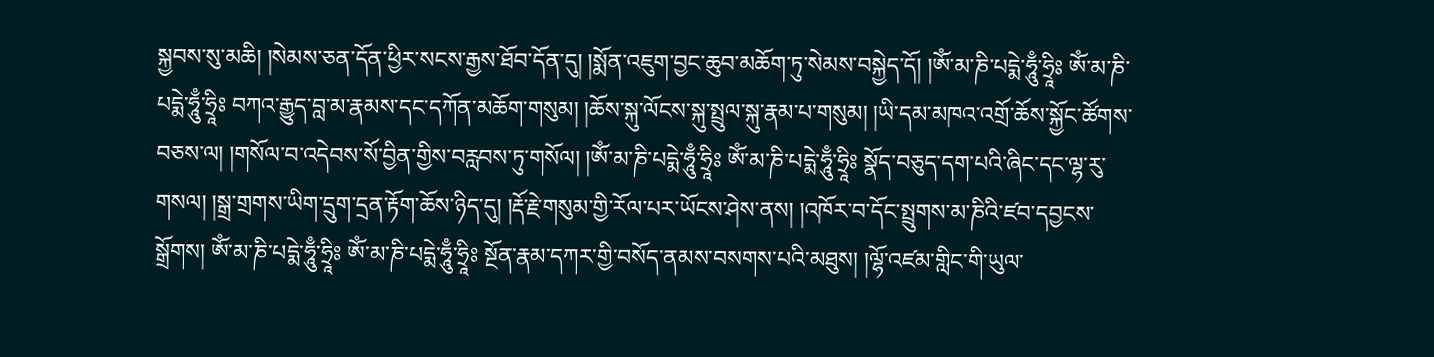སྐྱབས་སུ་མཆི། །སེམས་ཅན་དོན་ཕྱིར་སངས་རྒྱས་ཐོབ་དོན་དུ། །སྨོན་འཇུག་བྱང་ཆུབ་མཆོག་ཏུ་སེམས་བསྐྱེད་དོ། །ཨོཾ་མ་ཎི་པདྨེ་ཧཱུྃ་ཧྲཱིཿ ཨོཾ་མ་ཎི་པདྨེ་ཧཱུྃ་ཧྲཱིཿ བཀའ་རྒྱུད་བླ་མ་རྣམས་དང་དཀོན་མཆོག་གསུམ། །ཆོས་སྐུ་ལོངས་སྐུ་སྤྲུལ་སྐུ་རྣམ་པ་གསུམ། །ཡི་དམ་མཁའ་འགྲོ་ཆོས་སྐྱོང་ཚོགས་བཅས་ལ། །གསོལ་བ་འདེབས་སོ་བྱིན་གྱིས་བརླབས་ཏུ་གསོལ། །ཨོཾ་མ་ཎི་པདྨེ་ཧཱུྃ་ཧྲཱིཿ ཨོཾ་མ་ཎི་པདྨེ་ཧཱུྃ་ཧྲཱིཿ སྣོད་བཅུད་དག་པའི་ཞིང་དང་ལྷ་རུ་གསལ། །སྒྲ་གྲགས་ཡིག་དྲུག་དྲན་རྟོག་ཆོས་ཉིད་དུ། །རྡོ་རྗེ་གསུམ་གྱི་རོལ་པར་ཡོངས་ཤེས་ནས། །འཁོར་བ་དོང་སྤྲུགས་མ་ཎིའི་ཛབ་དབྱངས་སྒྲོགས། ཨོཾ་མ་ཎི་པདྨེ་ཧཱུྃ་ཧྲཱིཿ ཨོཾ་མ་ཎི་པདྨེ་ཧཱུྃ་ཧྲཱིཿ སྔོན་རྣམ་དཀར་གྱི་བསོད་ནམས་བསགས་པའི་མཐུས། །ལྷོ་འཛམ་གླིང་གི་ཡུལ་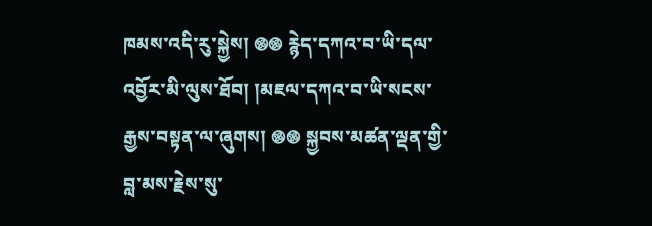ཁམས་འདི་རུ་སྐྱེས། ࿌࿌ རྙེད་དཀའ་བ་ཡི་དལ་འབྱོར་མི་ལུས་ཐོབ། །མཇལ་དཀའ་བ་ཡི་སངས་རྒྱས་བསྟན་ལ་ཞུགས། ࿌࿌ སྐྱབས་མཚན་ལྡན་གྱི་བླ་མས་རྗེས་སུ་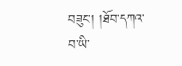བཟུང་། །ཐོབ་དཀའ་བ་ཡི་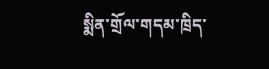སྨིན་གྲོལ་གདམ་ཁྲིད་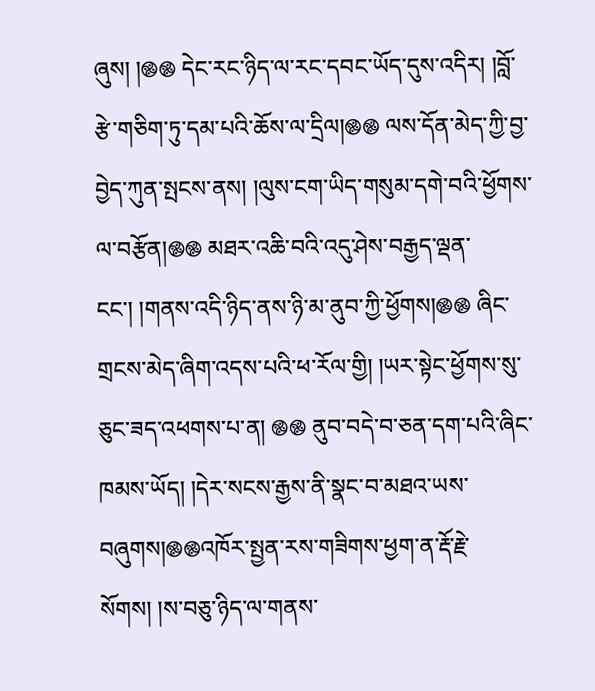ཞུས། །࿌࿌ དེང་རང་ཉིད་ལ་རང་དབང་ཡོད་དུས་འདིར། །བློ་རྩེ་གཅིག་ཏུ་དམ་པའི་ཆོས་ལ་དྲིལ།࿌࿌ ལས་དོན་མེད་ཀྱི་བྱ་བྱེད་ཀུན་སྤངས་ནས། །ལུས་ངག་ཡིད་གསུམ་དགེ་བའི་ཕྱོགས་ལ་བརྩོན།࿌࿌ མཐར་འཆི་བའི་འདུ་ཤེས་བརྒྱད་ལྡན་ངང་། །གནས་འདི་ཉིད་ནས་ཉི་མ་ནུབ་ཀྱི་ཕྱོགས།࿌࿌ ཞིང་གྲངས་མེད་ཞིག་འདས་པའི་ཕ་རོལ་གྱི། །ཡར་སྟེང་ཕྱོགས་སུ་ཅུང་ཟད་འཕགས་པ་ན། ࿌࿌ ནུབ་བདེ་བ་ཅན་དག་པའི་ཞིང་ཁམས་ཡོད། །དེར་སངས་རྒྱས་ནི་སྣང་བ་མཐའ་ཡས་བཞུགས།࿌࿌འཁོར་སྤྱན་རས་གཟིགས་ཕྱག་ན་རྡོ་རྗེ་སོགས། །ས་བཅུ་ཉིད་ལ་གནས་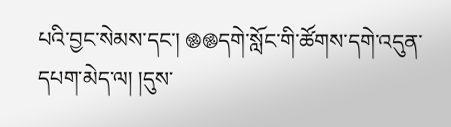པའི་བྱང་སེམས་དང་། ࿌࿌དགེ་སློང་གི་ཚོགས་དགེ་འདུན་དཔག་མེད་ལ། །དུས་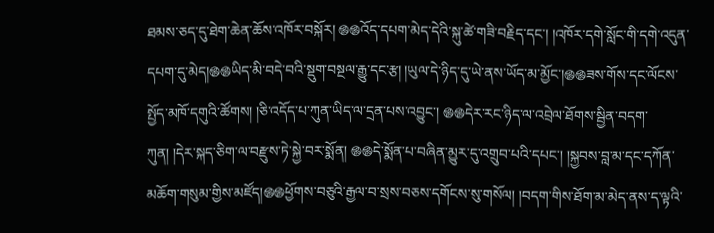ཐམས་ཅད་དུ་ཐེག་ཆེན་ཆོས་འཁོར་བསྐོར། ࿌࿌འོད་དཔག་མེད་དེའི་སྐུ་ཚེ་གཟི་བརྗིད་དང་། །འཁོར་དགེ་སློང་གི་དགེ་འདུན་དཔག་དུ་མེད།࿌࿌ཡིད་མི་བདེ་བའི་སྡུག་བསྔལ་རྒྱུ་དང་རྩ། །ཡུལ་དེ་ཉིད་དུ་ཡེ་ནས་ཡོད་མ་མྱོང་།࿌࿌ཟས་གོས་དང་ལོངས་སྤྱོད་མཁོ་དགུའི་ཚོགས། །ཅི་འདོད་པ་ཀུན་ཡིད་ལ་དྲན་པས་འབྱུང་། ࿌࿌དེར་རང་ཉིད་ལ་འབྲེལ་ཐོགས་སྦྱིན་བདག་ཀུན། །དེར་སྐད་ཅིག་ལ་བརྫུས་ཏེ་སྐྱེ་བར་སྨོན། ࿌࿌དེ་སྨོན་པ་བཞིན་མྱུར་དུ་འགྲུབ་པའི་དཔང་། །སྐྱབས་བླ་མ་དང་དཀོན་མཆོག་གསུམ་གྱིས་མཛོད།࿌࿌ཕྱོགས་བཅུའི་རྒྱལ་བ་སྲས་བཅས་དགོངས་སུ་གསོལ། །བདག་གིས་ཐོག་མ་མེད་ནས་ད་ལྟའི་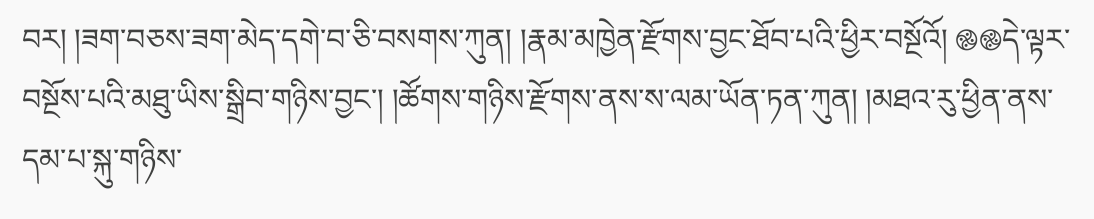བར། །ཟག་བཅས་ཟག་མེད་དགེ་བ་ཅི་བསགས་ཀུན། །རྣམ་མཁྱེན་རྫོགས་བྱང་ཐོབ་པའི་ཕྱིར་བསྔོའོ། ࿌࿌དེ་ལྟར་བསྔོས་པའི་མཐུ་ཡིས་སྒྲིབ་གཉིས་བྱང་། །ཚོགས་གཉིས་རྫོགས་ནས་ས་ལམ་ཡོན་ཏན་ཀུན། །མཐའ་རུ་ཕྱིན་ནས་དམ་པ་སྐུ་གཉིས་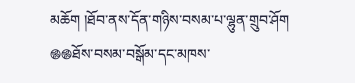མཆོག །ཐོབ་ནས་དོན་གཉིས་བསམ་པ་ལྷུན་གྲུབ་ཤོག ࿌࿌ཐོས་བསམ་བསྒོམ་དང་མཁས་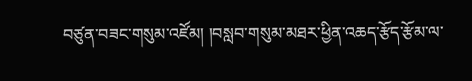བཙུན་བཟང་གསུམ་འཛོམ། །བསླབ་གསུམ་མཐར་ཕྱིན་འཆད་རྩོད་རྩོམ་ལ་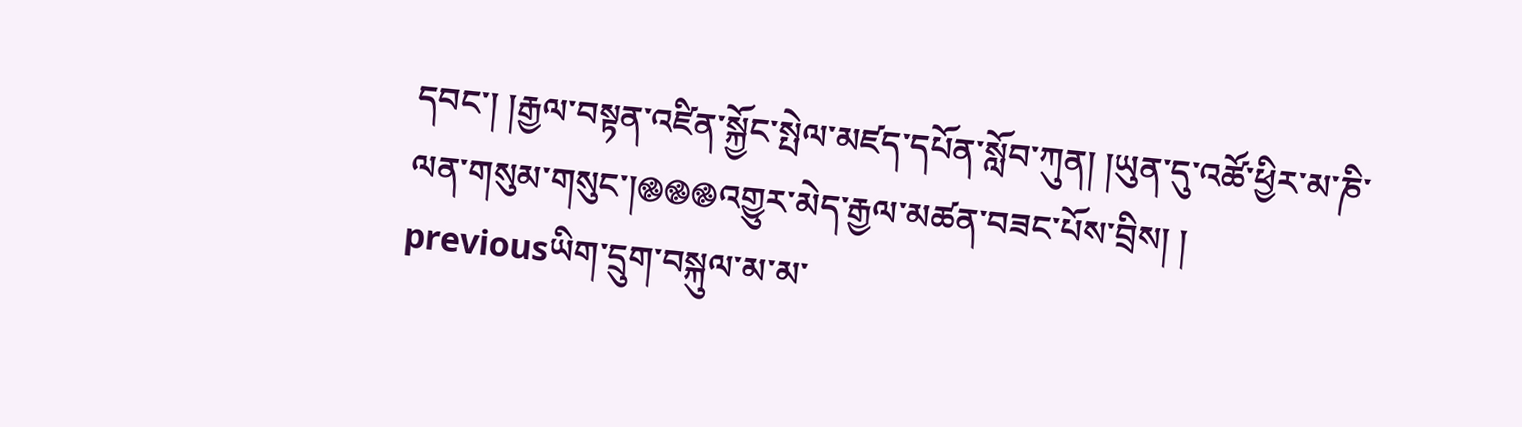དབང་། །རྒྱལ་བསྟན་འཛིན་སྐྱོང་སྤེལ་མཛད་དཔོན་སློབ་ཀུན། །ཡུན་དུ་འཚོ་ཕྱིར་མ་ཎི་ལན་གསུམ་གསུང་།࿌࿌࿌འགྱུར་མེད་རྒྱལ་མཚན་བཟང་པོས་བྲིས། །
previousཡིག་དྲུག་བསྐུལ་མ་མ་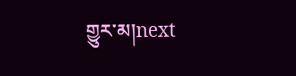གྱུར་མ།next